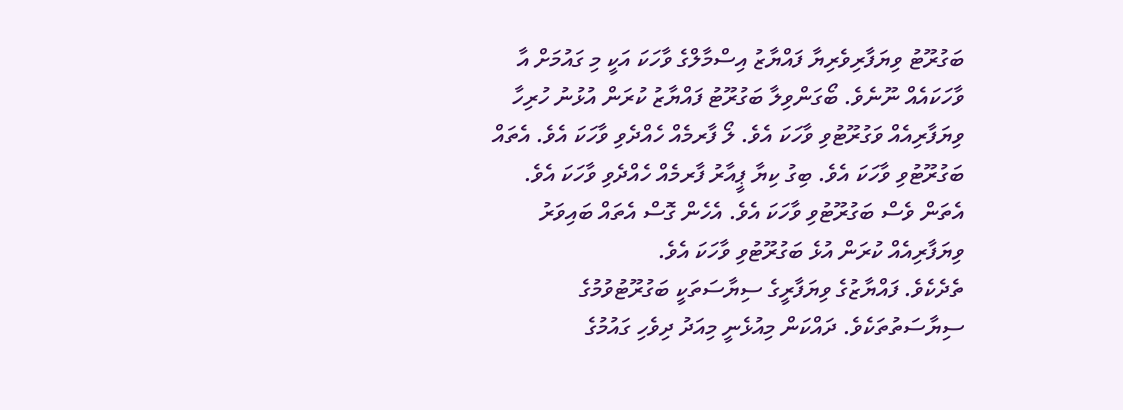ބަގުރޫޓު ވިޔަފާރިވެރިޔާ ފައްޔާޒު އިސްމާލްގެ ވާހަކަ އަކީ މި ގައުމަށް އާ ވާހަކައެއް ނޫނެވެ. ބޯގަންވިލާ ބަގުރޫޓު ފައްޔާޒު ކުރަން އުޅުނު ހުރިހާ ވިޔަފާރިއެއް ވަގުރޫޓުވި ވާހަކަ އެވެ. ލޯ ފާރމެއް ހެއްދެވި ވާހަކަ އެވެ. އެތައް ބަގުރޫޓުވި ވާހަކަ އެވެ. ބިގު ކިޔާ ޕީއާރު ފާރމެއް ހެއްދެވި ވާހަކަ އެވެ. އެތަން ވެސް ބަގުރޫޓުވި ވާހަކަ އެވެ. އެހެން ގޮސް އެތައް ބައިވަރު ވިޔަފާރިއެއް ކުރަން އުޅެ ބަގުރޫޓުވި ވާހަކަ އެވެ.
ތެދެކެވެ. ފައްޔާޒުގެ ވިޔަފާރީގެ ސިޔާސަތަކީ ބަގުރޫޓުވުމުގެ ސިޔާސަތުތަކެވެ. ދައްކަން މިއުޅެނީ މިއަދު ދިވެހި ގައުމުގެ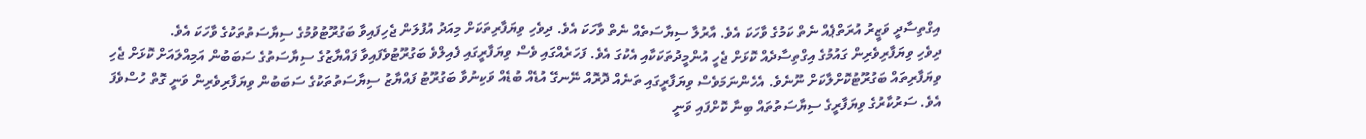އިގްތިސާދީ ވަޒީރު އުރަތްޕެއް ނެތް ކަމުގެ ވާހަކަ އެވެ. އާރުލާ ސިޔާސަތެއް ނެތް ވާހަކަ އެވެ. ދިވެހި ވިޔަފާރިތަކަށް މިއަދު އުފުލަން ޖެހިފައިވާ ބަގުރޫޓުވުމުގެ ސިޔާސަތުތަކުގެ ވާހަކަ އެވެ.
ދިވެހި ވިޔަފާރިވެރިން ގައުމުގެ އިގްތިސާދެއް ކޮޅަށް ޖެހީ އުންމީދުތަކަކާއި އެކުގަ އެވެ. ފަހަރެއްގައި ވެސް ވިޔަފާރީގައި ފެއިލްވެ ބަގުރޫޓުވެފައިވާ ފައްޔާޒުގެ ސިޔާސަތުގެ ސަބަބުން އަމިއްލައަށް ކޮޅަށް ޖެހި ވިޔަފާރިތައް ބަގުރޫޓުކޮށްލާކަށް ނޫނެވެ. އެހެންނަމަވެސް ވިޔަފާރީގައި ތަނެއް ދޮރޮއް ނޭނގޭ އުޑެއް ބުޑެއް ވަކިނުވާ ބަގުރޫޓު ފައްޔާޒު ސިޔާސަތުތަކުގެ ސަބަބުން ވިޔަފާރިވެރިން ވަނީ ގޮތް ހުސްވެފަ އެވެ. ސަރުކާރުގެ ވިޔަފާރީގެ ސިޔާސަތުތައް ބިނާ ކޮށްފައި ވަނީ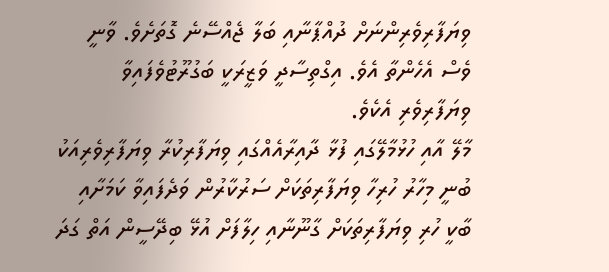ވިޔަފާރިވެރިންނަށް ދުއްޕާނާއި ބަލާ ޖެއްސޭނެ ގޮތަށެވެ. ވާނީ ވެސް އެހެންތާ އެވެ. އިގްތިސާދީ ވަޒީރަކީ ބަގުރޫޓުވެފައިވާ ވިޔަފާރިވެރި އެކެވެ.
މާލޭ އާއި ހުޅުމާލޭގައި ފުޅާ ދާއިރާއެއްގައި ވިޔަފާރިކުރާ ވިޔަފާރިވެރިއަކު ބުނީ މިހާރު ހުރިހާ ވިޔަފާރިތަކަށް ސަރުކާރުން ވަދެފައިވާ ކަމަށާއި ބާކީ ހުރި ވިޔަފާރިތަކަށް ގާނޫނާއި ހިލާފަށް އުޅޭ ބިދޭސީން އަތް ގަދަ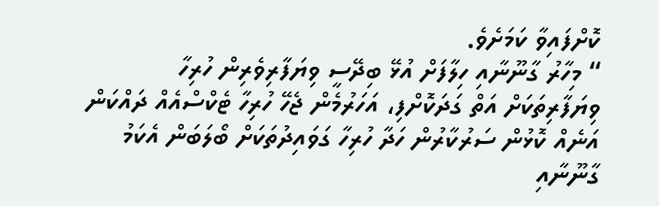ކޮށްފައިވާ ކަމަށެވެ.
“ މިހާރު ގާނޫނާއި ހިލާފަށް އުޅޭ ބިދޭސީ ވިޔަފާރިވެރިން ހުރިހާ ވިޔަފާރިތަކަށް އަތް ގަދަކޮށްފި، އަހަރުމެން ޖެހޭ ހުރިހާ ޓެކްސްއެއް ދައްކަން އަނެއް ކޮޅުން ސަރުކާރުން ހަދާ ހުރިހާ ގަވައިދުތަކަށް ބޯލަބަން އެކަމު ގާނޫނާއި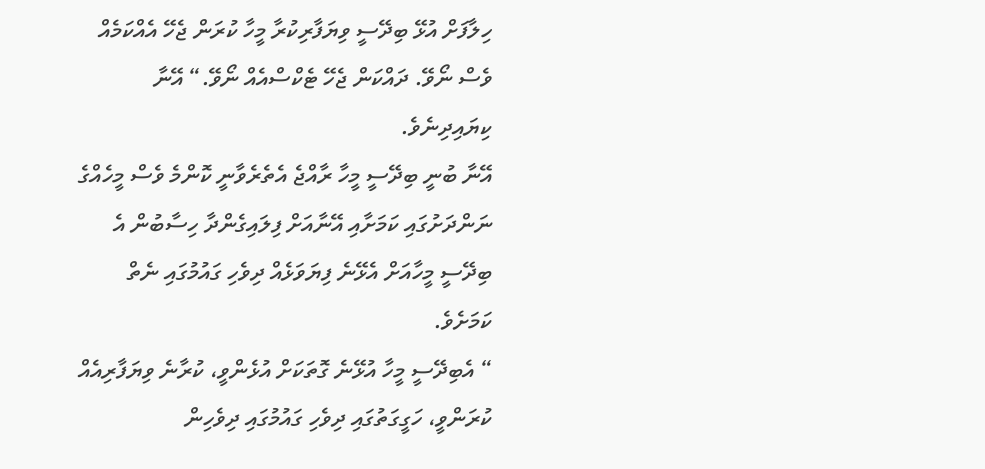ހިލާފަށް އުޅޭ ބިދޭސީ ވިޔަފާރިކުރާ މީހާ ކުރަން ޖެހޭ އެއްކަމެއް ވެސް ނޯވޭ. ދައްކަން ޖެހޭ ޓެކްސްއެއް ނޯވޭ.“ އޭނާ ކިޔައިދިނެވެ.
އޭނާ ބުނީ ބިދޭސީ މީހާ ރާއްޖެ އެތެރެވާނީ ކޮންމެ ވެސް މީހެއްގެ ނަންދަށުގައި ކަމަށާއި އޭނާއަށް ފިލައިގެންދާ ހިސާބުން އެ ބިދޭސީ މީހާއަށް އެޅޭނެ ފިޔަވަޅެއް ދިވެހި ގައުމުގައި ނެތް ކަމަށެވެ.
“ އެބިދޭސީ މީހާ އުޅޭނެ ގޮތަކަށް އުޅެންވީ، ކުރާނެ ވިޔަފާރިއެއް ކުރަންވީ، ހަގީގަތުގައި ދިވެހި ގައުމުގައި ދިވެހިން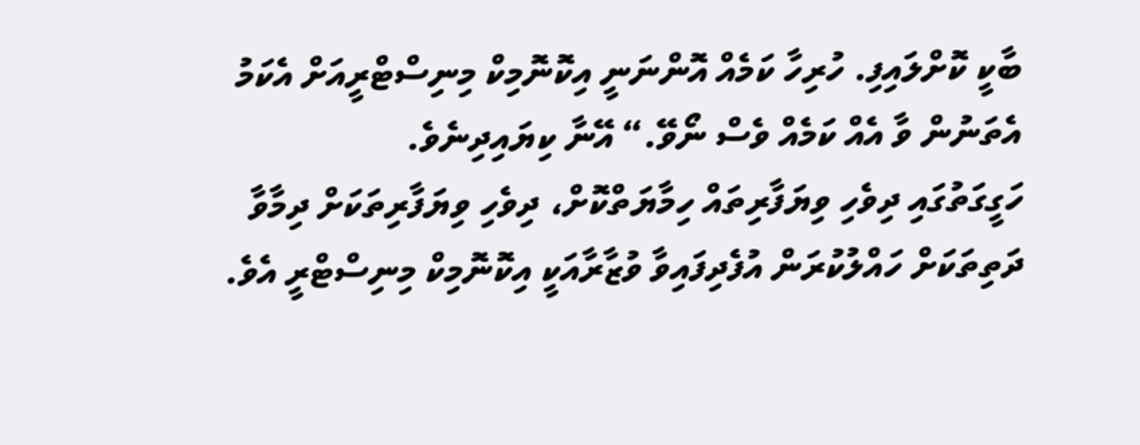ބާކީ ކޮށްލައިފި. ހުރިހާ ކަމެއް އޮންނަނީ އިކޮނޮމިކް މިނިސްޓްރީއަށް އެކަމު އެތަނުން ވާ އެއް ކަމެއް ވެސް ނޯވޭ.“ އޭނާ ކިޔައިދިނެވެ.
ހަގީގަތުގައި ދިވެހި ވިޔަފާރިތައް ހިމާޔަތްކޮށް، ދިވެހި ވިޔަފާރިތަކަށް ދިމާވާ ދަތިތަކަށް ހައްލުކުރަން އުފެދިފައިވާ ވުޒާރާއަކީ އިކޮނޮމިކް މިނިސްޓްރީ އެވެ.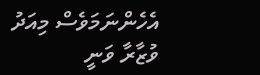އެހެންނަމަވެސް މިއަދު ވުޒާރާ ވަނީ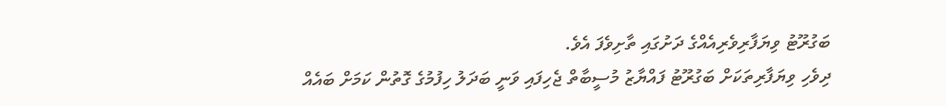ބަގުރޫޓު ވިޔަފާރިވެރިއެއްގެ ދަށުގައި ތާށިވެފަ އެވެ.
ދިވެހި ވިޔަފާރިތަކަށް ބަގުރޫޓު ފައްޔާޒު މުސީބާތް ޖެހިފައި ވަނީ ބަދަލު ހިފުމުގެ ގޮތުން ކަމަށް ބައެއް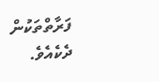ފަރާތްތަކުން ދެކެއެވެ.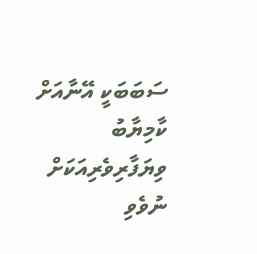ސަބަބަކީ އޭނާއަށް ކާމިޔާބު ވިޔަފާރިވެރިއަކަށް ނުވެވި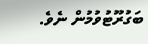ބަގުރޫޓުވުމުން ނެވެ.